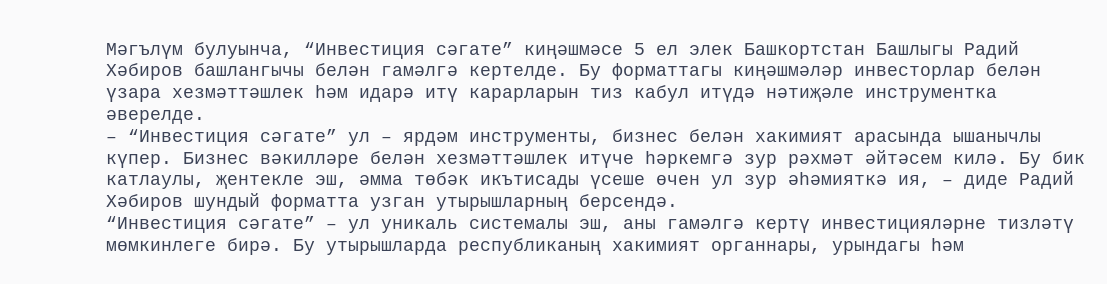Мәгълүм булуынча, “Инвестиция сәгате” киңәшмәсе 5 ел элек Башкортстан Башлыгы Радий Хәбиров башлангычы белән гамәлгә кертелде. Бу форматтагы киңәшмәләр инвесторлар белән үзара хезмәттәшлек һәм идарә итү карарларын тиз кабул итүдә нәтиҗәле инструментка әверелде.
– “Инвестиция сәгате” ул – ярдәм инструменты, бизнес белән хакимият арасында ышанычлы күпер. Бизнес вәкилләре белән хезмәттәшлек итүче һәркемгә зур рәхмәт әйтәсем килә. Бу бик катлаулы, җентекле эш, әмма төбәк икътисады үсеше өчен ул зур әһәмияткә ия, – диде Радий Хәбиров шундый форматта узган утырышларның берсендә.
“Инвестиция сәгате” – ул уникаль системалы эш, аны гамәлгә кертү инвестицияләрне тизләтү мөмкинлеге бирә. Бу утырышларда республиканың хакимият органнары, урындагы һәм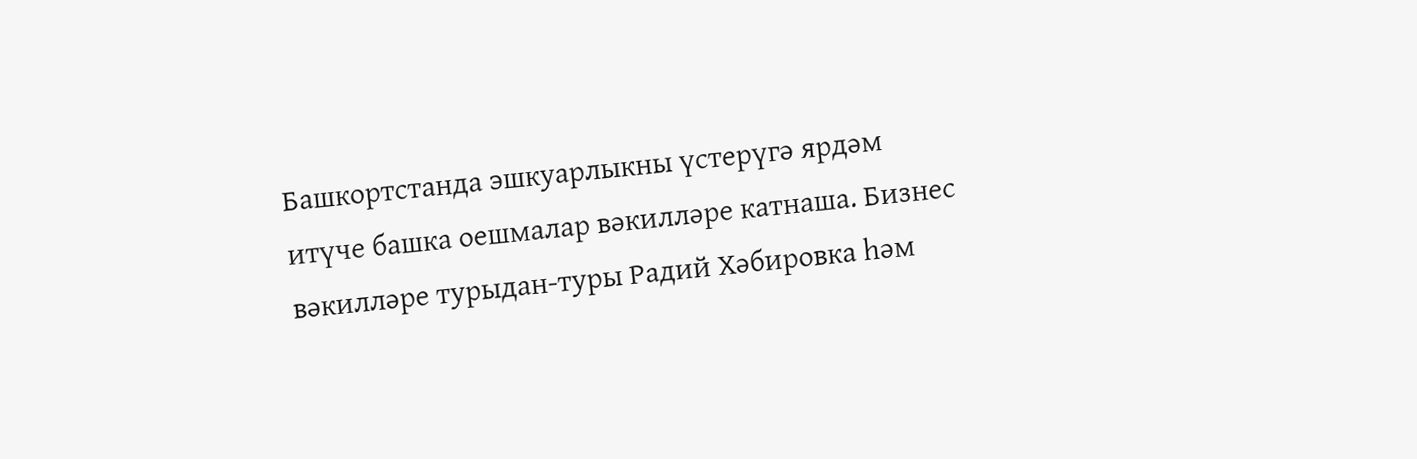Башкортстанда эшкуарлыкны үстерүгә ярдәм итүче башка оешмалар вәкилләре катнаша. Бизнес вәкилләре турыдан-туры Радий Хәбировка һәм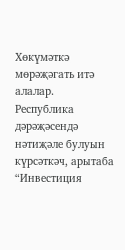Хөкүмәткә мөрәҗәгать итә алалар.
Республика дәрәҗәсендә нәтиҗәле булуын күрсәткәч, арытаба “Инвестиция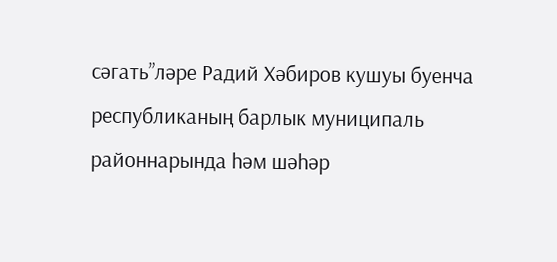сәгать”ләре Радий Хәбиров кушуы буенча республиканың барлык муниципаль районнарында һәм шәһәр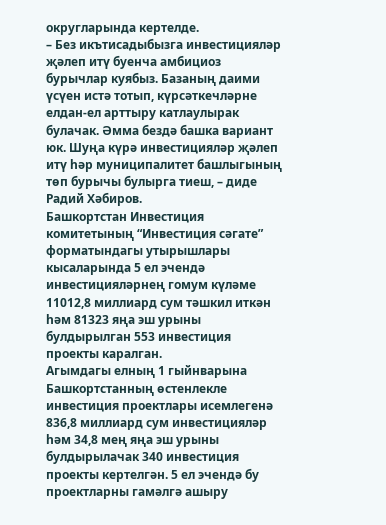округларында кертелде.
– Без икътисадыбызга инвестицияләр җәлеп итү буенча амбициоз бурычлар куябыз. Базаның даими үсүен истә тотып, күрсәткечләрне елдан-ел арттыру катлаулырак булачак. Әмма бездә башка вариант юк. Шуңа күрә инвестицияләр җәлеп итү һәр муниципалитет башлыгының төп бурычы булырга тиеш, – диде Радий Хәбиров.
Башкортстан Инвестиция комитетының “Инвестиция сәгате” форматындагы утырышлары кысаларында 5 ел эчендә инвестицияләрнең гомум күләме 11012,8 миллиард сум тәшкил иткән һәм 81323 яңа эш урыны булдырылган 553 инвестиция проекты каралган.
Агымдагы елның 1 гыйнварына Башкортстанның өстенлекле инвестиция проектлары исемлегенә 836,8 миллиард сум инвестицияләр һәм 34,8 мең яңа эш урыны булдырылачак 340 инвестиция проекты кертелгән. 5 ел эчендә бу проектларны гамәлгә ашыру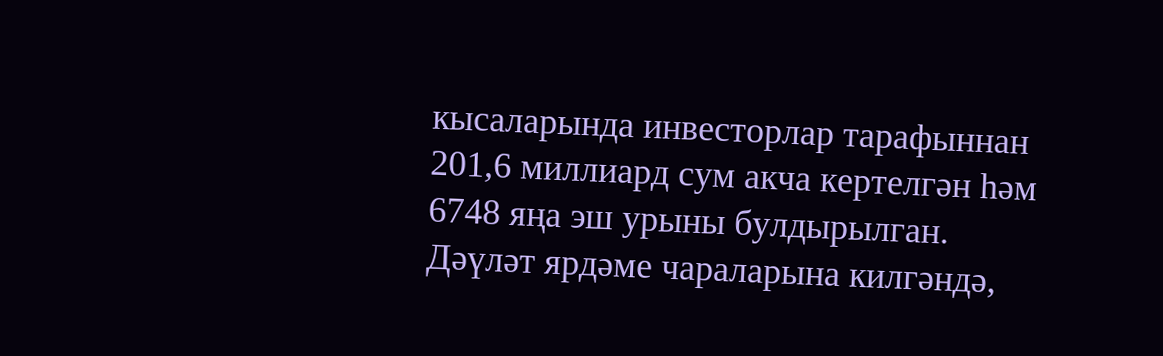кысаларында инвесторлар тарафыннан 201,6 миллиард сум акча кертелгән һәм 6748 яңа эш урыны булдырылган.
Дәүләт ярдәме чараларына килгәндә,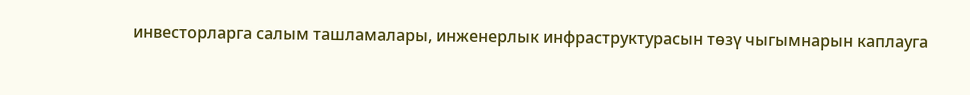инвесторларга салым ташламалары, инженерлык инфраструктурасын төзү чыгымнарын каплауга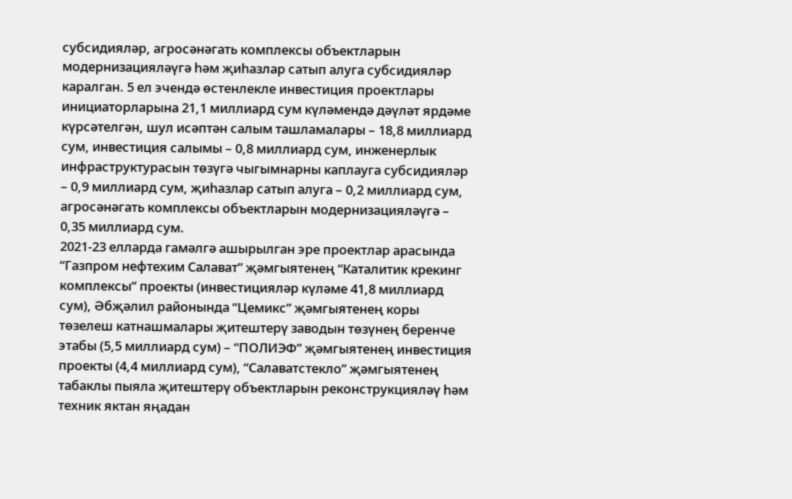субсидияләр, агросәнәгать комплексы объектларын модернизацияләүгә һәм җиһазлар сатып алуга субсидияләр каралган. 5 ел эчендә өстенлекле инвестиция проектлары инициаторларына 21,1 миллиард сум күләмендә дәүләт ярдәме күрсәтелгән, шул исәптән салым ташламалары – 18,8 миллиард сум, инвестиция салымы – 0,8 миллиард сум, инженерлык инфраструктурасын төзүгә чыгымнарны каплауга субсидияләр – 0,9 миллиард сум, җиһазлар сатып алуга – 0,2 миллиард сум, агросәнәгать комплексы объектларын модернизацияләүгә – 0,35 миллиард сум.
2021-23 елларда гамәлгә ашырылган эре проектлар арасында “Газпром нефтехим Салават” җәмгыятенең “Каталитик крекинг комплексы” проекты (инвестицияләр күләме 41,8 миллиард сум), Әбҗәлил районында “Цемикс” җәмгыятенең коры төзелеш катнашмалары җитештерү заводын төзүнең беренче этабы (5,5 миллиард сум) – “ПОЛИЭФ” җәмгыятенең инвестиция проекты (4,4 миллиард сум), “Салаватстекло” җәмгыятенең табаклы пыяла җитештерү объектларын реконструкцияләү һәм техник яктан яңадан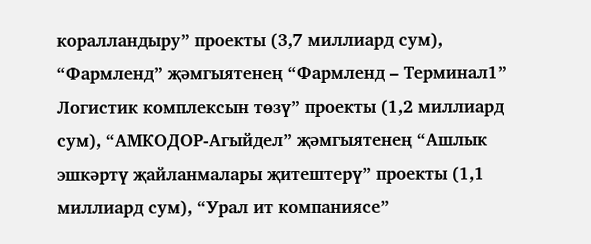коралландыру” проекты (3,7 миллиард сум), “Фармленд” җәмгыятенең “Фармленд – Терминал1” Логистик комплексын төзү” проекты (1,2 миллиард сум), “АМКОДОР-Агыйдел” җәмгыятенең “Ашлык эшкәртү җайланмалары җитештерү” проекты (1,1 миллиард сум), “Урал ит компаниясе”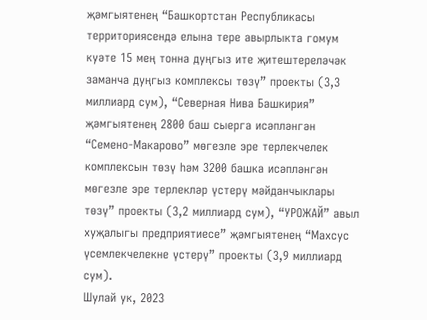җәмгыятенең “Башкортстан Республикасы территориясендә елына тере авырлыкта гомум куәте 15 мең тонна дуңгыз ите җитештереләчәк заманча дуңгыз комплексы төзү” проекты (3,3 миллиард сум), “Северная Нива Башкирия” җәмгыятенең 2800 баш сыерга исәпләнгән “Семено-Макарово” мөгезле эре терлекчелек комплексын төзү һәм 3200 башка исәпләнгән мөгезле эре терлекләр үстерү мәйданчыклары төзү” проекты (3,2 миллиард сум), “УРОЖАЙ” авыл хуҗалыгы предприятиесе” җәмгыятенең “Махсус үсемлекчелекне үстерү” проекты (3,9 миллиард сум).
Шулай ук, 2023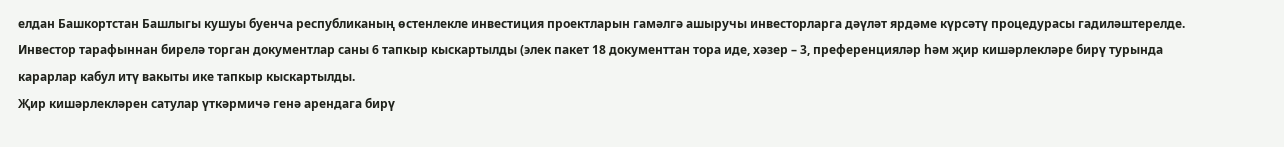елдан Башкортстан Башлыгы кушуы буенча республиканың өстенлекле инвестиция проектларын гамәлгә ашыручы инвесторларга дәүләт ярдәме күрсәтү процедурасы гадиләштерелде. Инвестор тарафыннан бирелә торган документлар саны 6 тапкыр кыскартылды (элек пакет 18 документтан тора иде, хәзер – 3, преференцияләр һәм җир кишәрлекләре бирү турында карарлар кабул итү вакыты ике тапкыр кыскартылды.
Җир кишәрлекләрен сатулар үткәрмичә генә арендага бирү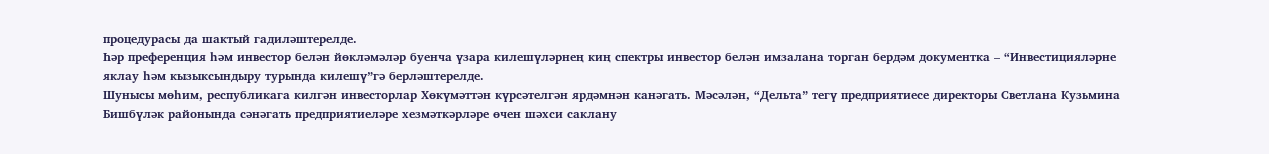процедурасы да шактый гадиләштерелде.
Һәр преференция һәм инвестор белән йөкләмәләр буенча үзара килешүләрнең киң спектры инвестор белән имзалана торган бердәм документка – “Инвестицияләрне яклау һәм кызыксындыру турында килешү”гә берләштерелде.
Шунысы мөһим, республикага килгән инвесторлар Хөкүмәттән күрсәтелгән ярдәмнән канәгать. Мәсәлән, “Дельта” тегү предприятиесе директоры Светлана Кузьмина Бишбүләк районында сәнәгать предприятиеләре хезмәткәрләре өчен шәхси саклану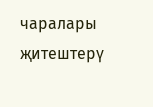чаралары җитештерү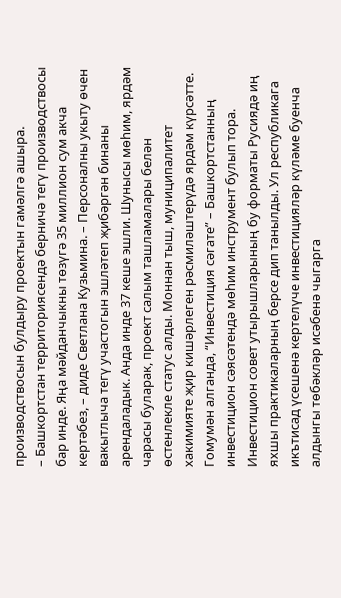производствосын булдыру проектын гамәлгә ашыра.
– Башкортстан территориясендә берничә тегү производствосы бар инде. Яңа мәйданчыкны төзүгә 35 миллион сум акча кертәбез, – диде Светлана Кузьмина. – Персоналны укыту өчен вакытлыча тегү участогын эшләтеп җибәргән бинаны арендаладык. Анда инде 37 кеше эшли. Шунысы мөһим, ярдәм чарасы буларак, проект салым ташламалары белән өстенлекле статус алды. Моннан тыш, муниципалитет хакимияте җир кишәрлеген рәсмиләштерүдә ярдәм күрсәтте.
Гомумән алганда, “Инвестиция сәгате” – Башкортстанның инвестицион сәясәтендә мөһим инструмент булып тора. Инвестицион совет утырышларының бу форматы Русиядә иң яхшы практикаларның берсе дип танылды. Ул республикага икътисад үсешенә кертелүче инвестицияләр күләме буенча алдынгы төбәкләр исәбенә чыгарга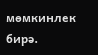мөмкинлек бирә.